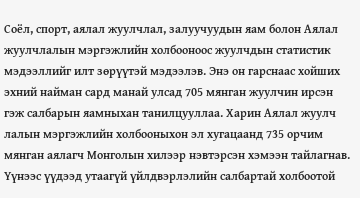Соёл, спорт, аялал жуулчлал, залуучуудын яам болон Аялал жуулчлалын мэргэжлийн холбооноос жуулчдын статистик мэдээллийг илт зөрүүтэй мэдээлэв. Энэ он гарснаас хойших эхний найман сард манай улсад 705 мянган жуулчин ирсэн гэж салбарын яамныхан танилцууллаа. Харин Аялал жуулч лалын мэргэжлийн холбооныхон эл хугацаанд 735 орчим мянган аялагч Монголын хилээр нэвтэрсэн хэмээн тайлагнав. Үүнээс үүдээд утаагүй үйлдвэрлэлийн салбартай холбоотой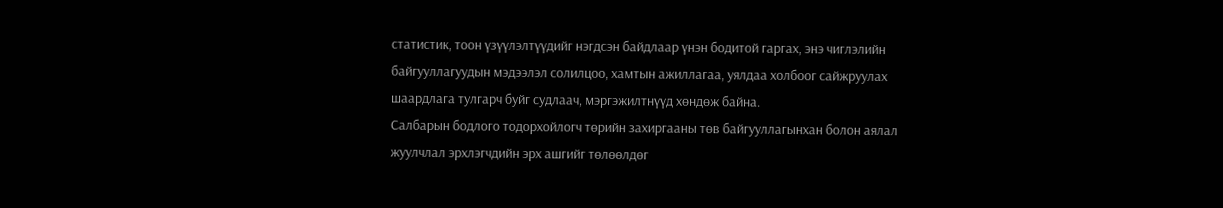статистик, тоон үзүүлэлтүүдийг нэгдсэн байдлаар үнэн бодитой гаргах, энэ чиглэлийн байгууллагуудын мэдээлэл солилцоо, хамтын ажиллагаа, уялдаа холбоог сайжруулах шаардлага тулгарч буйг судлаач, мэргэжилтнүүд хөндөж байна.
Салбарын бодлого тодорхойлогч төрийн захиргааны төв байгууллагынхан болон аялал жуулчлал эрхлэгчдийн эрх ашгийг төлөөлдөг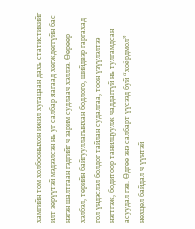хамгийн том холбооныхон ижил хугацаан дахь статистикийг илт зөрүүтэй мэдээлсэн нь уг салбар яагаад хөгждөггүйн бас нэгэн шалтгаан гэдгийг ч зарим судлаач хэллээ. Өөрөөр хэлбэл, төрийн байгууллагынхан бодлого, шийдвэр гаргахад гол үндэслэл болдог тайлан судалгаа, тоон үзүүлэлтээ нэгтгэж, бодитоор танилцуулж чаддаггүй нь тулгамдсан асуудал гэв. Өдгөө энэ салбарт үүсээд буй “хоёрдмол” нөхцөл байдал ч үүнтэй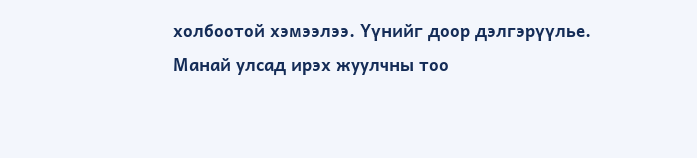холбоотой хэмээлээ. Үүнийг доор дэлгэрүүлье.
Манай улсад ирэх жуулчны тоо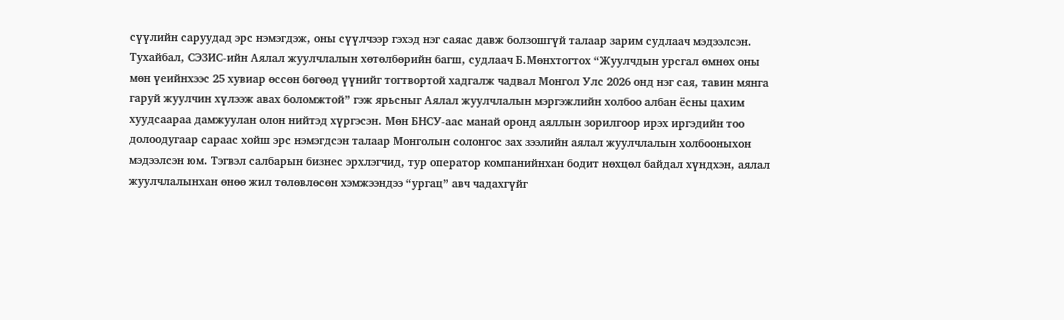сүүлийн саруудад эрс нэмэгдэж, оны сүүлчээр гэхэд нэг саяас давж болзошгүй талаар зарим судлаач мэдээлсэн. Тухайбал, СЭЗИС-ийн Аялал жуулчлалын хөтөлбөрийн багш, судлаач Б.Мөнхтогтох “Жуулчдын урсгал өмнөх оны мөн үеийнхээс 25 хувиар өссөн бөгөөд үүнийг тогтвортой хадгалж чадвал Монгол Улс 2026 онд нэг сая, тавин мянга гаруй жуулчин хүлээж авах боломжтой” гэж ярьсныг Аялал жуулчлалын мэргэжлийн холбоо албан ёсны цахим хуудсаараа дамжуулан олон нийтэд хүргэсэн. Мөн БНСУ-аас манай оронд аяллын зорилгоор ирэх иргэдийн тоо долоодугаар сараас хойш эрс нэмэгдсэн талаар Монголын солонгос зах зээлийн аялал жуулчлалын холбооныхон мэдээлсэн юм. Тэгвэл салбарын бизнес эрхлэгчид, тур оператор компанийнхан бодит нөхцөл байдал хүндхэн, аялал жуулчлалынхан өнөө жил төлөвлөсөн хэмжээндээ “ургац” авч чадахгүйг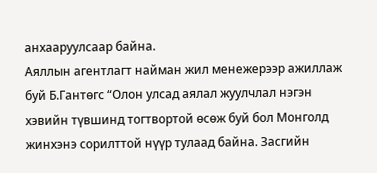анхааруулсаар байна.
Аяллын агентлагт найман жил менежерээр ажиллаж буй Б.Гантөгс “Олон улсад аялал жуулчлал нэгэн хэвийн түвшинд тогтвортой өсөж буй бол Монголд жинхэнэ сорилттой нүүр тулаад байна. Засгийн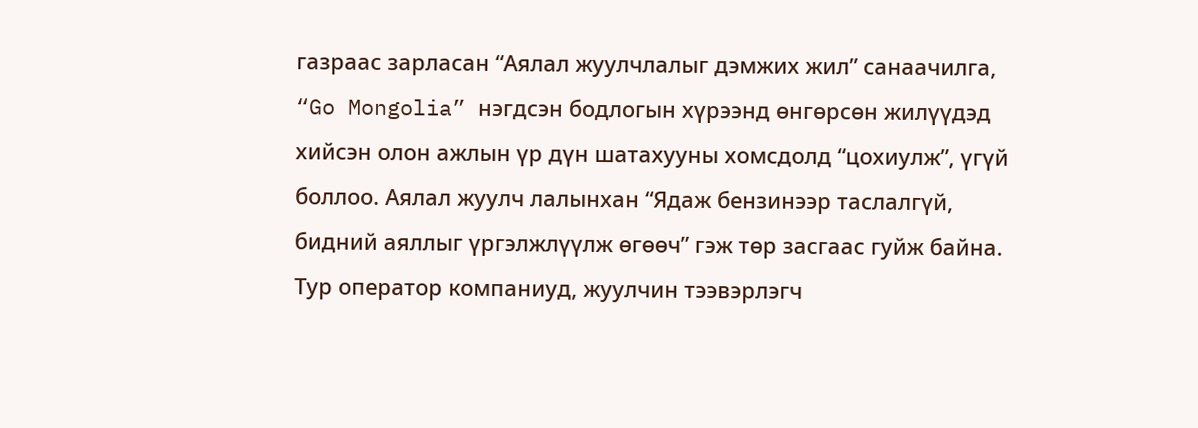газраас зарласан “Аялал жуулчлалыг дэмжих жил” санаачилга, “Go Mongolia” нэгдсэн бодлогын хүрээнд өнгөрсөн жилүүдэд хийсэн олон ажлын үр дүн шатахууны хомсдолд “цохиулж”, үгүй боллоо. Аялал жуулч лалынхан “Ядаж бензинээр таслалгүй, бидний аяллыг үргэлжлүүлж өгөөч” гэж төр засгаас гуйж байна. Тур оператор компаниуд, жуулчин тээвэрлэгч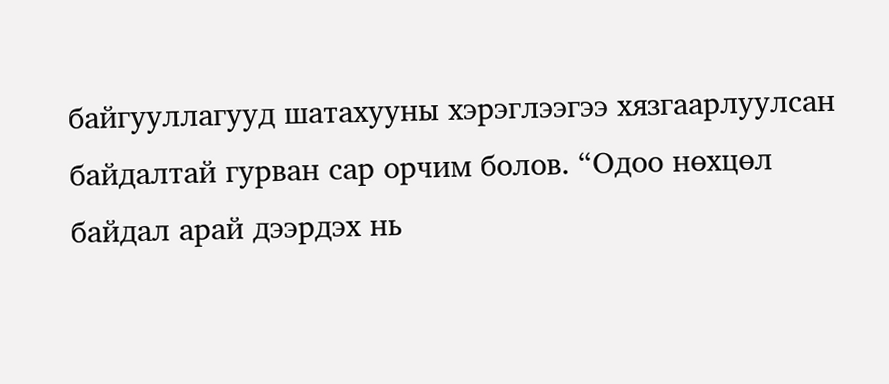байгууллагууд шатахууны хэрэглээгээ хязгаарлуулсан байдалтай гурван сар орчим болов. “Одоо нөхцөл байдал арай дээрдэх нь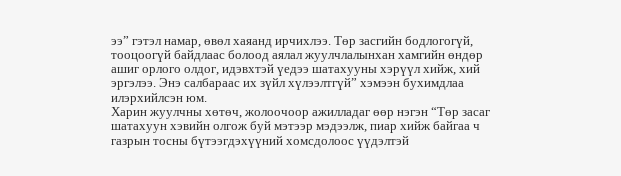ээ” гэтэл намар, өвөл хаяанд ирчихлээ. Төр засгийн бодлогогүй, тооцоогүй байдлаас болоод аялал жуулчлалынхан хамгийн өндөр ашиг орлого олдог, идэвхтэй үедээ шатахууны хэрүүл хийж, хий эргэлээ. Энэ салбараас их зүйл хүлээлтгүй” хэмээн бухимдлаа илэрхийлсэн юм.
Харин жуулчны хөтөч, жолоочоор ажилладаг өөр нэгэн “Төр засаг шатахуун хэвийн олгож буй мэтээр мэдээлж, пиар хийж байгаа ч газрын тосны бүтээгдэхүүний хомсдолоос үүдэлтэй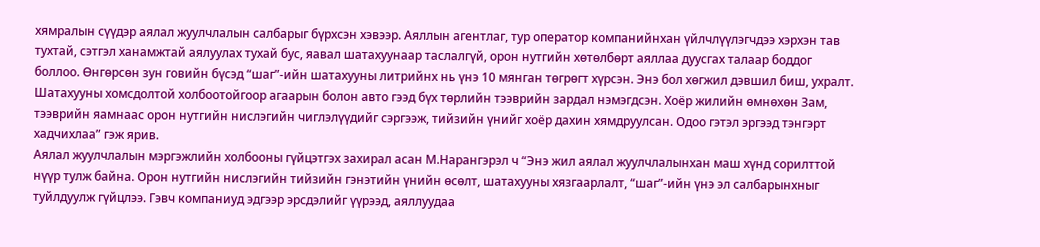хямралын сүүдэр аялал жуулчлалын салбарыг бүрхсэн хэвээр. Аяллын агентлаг, тур оператор компанийнхан үйлчлүүлэгчдээ хэрхэн тав тухтай, сэтгэл ханамжтай аялуулах тухай бус, яавал шатахуунаар таслалгүй, орон нутгийн хөтөлбөрт аяллаа дуусгах талаар боддог боллоо. Өнгөрсөн зун говийн бүсэд “шаг”-ийн шатахууны литрийнх нь үнэ 10 мянган төгрөгт хүрсэн. Энэ бол хөгжил дэвшил биш, ухралт. Шатахууны хомсдолтой холбоотойгоор агаарын болон авто гээд бүх төрлийн тээврийн зардал нэмэгдсэн. Хоёр жилийн өмнөхөн Зам, тээврийн яамнаас орон нутгийн нислэгийн чиглэлүүдийг сэргээж, тийзийн үнийг хоёр дахин хямдруулсан. Одоо гэтэл эргээд тэнгэрт хадчихлаа” гэж ярив.
Аялал жуулчлалын мэргэжлийн холбооны гүйцэтгэх захирал асан М.Нарангэрэл ч “Энэ жил аялал жуулчлалынхан маш хүнд сорилттой нүүр тулж байна. Орон нутгийн нислэгийн тийзийн гэнэтийн үнийн өсөлт, шатахууны хязгаарлалт, “шаг”-ийн үнэ эл салбарынхныг туйлдуулж гүйцлээ. Гэвч компаниуд эдгээр эрсдэлийг үүрээд, аяллуудаа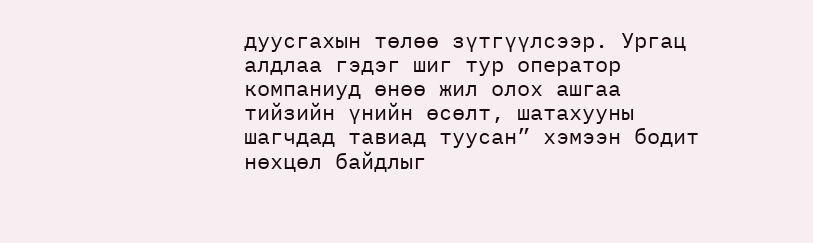дуусгахын төлөө зүтгүүлсээр. Ургац алдлаа гэдэг шиг тур оператор компаниуд өнөө жил олох ашгаа тийзийн үнийн өсөлт, шатахууны шагчдад тавиад туусан” хэмээн бодит нөхцөл байдлыг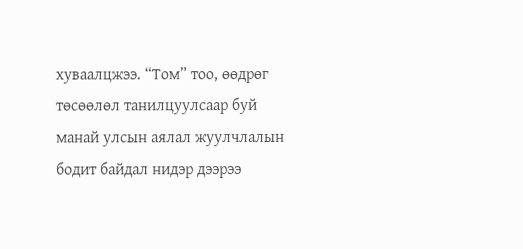хуваалцжээ. “Том” тоо, өөдрөг төсөөлөл танилцуулсаар буй манай улсын аялал жуулчлалын бодит байдал нидэр дээрээ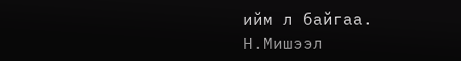ийм л байгаа.
Н.Мишээл